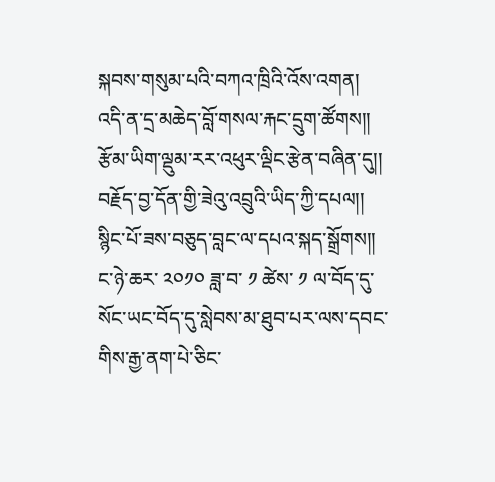སྐབས་གསུམ་པའི་བཀའ་ཁྲིའི་འོས་འགན།
འདི་ན་དྲ་མཆེད་བློ་གསལ་རྐང་དྲུག་ཚོགས།།
རྩོམ་ཡིག་ལྡུམ་རར་འཕུར་ལྡིང་རྩེན་བཞིན་དུ།།
བརྗོད་བྱ་དོན་གྱི་ཟེའུ་འབྲུའི་ཡིད་ཀྱི་དཔལ།།
སྙིང་པོ་ཟས་བཅུད་བླང་ལ་དཔའ་སྐད་སྒྲོགས།།
ང་ཉེ་ཆར་ ༢༠༡༠ ཟླ་བ་ ༡ ཚེས་ ༡ ལ་བོད་དུ་སོང་ཡང་བོད་དུ་སླེབས་མ་ཐུབ་པར་ལས་དབང་གིས་རྒྱ་ནག་པེ་ཅིང་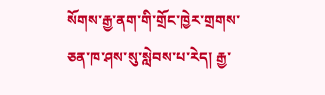སོགས་རྒྱ་ནག་གི་གྲོང་ཁྱེར་གྲགས་ཅན་ཁ་ཤས་སུ་སླེབས་པ་རེད། རྒྱ་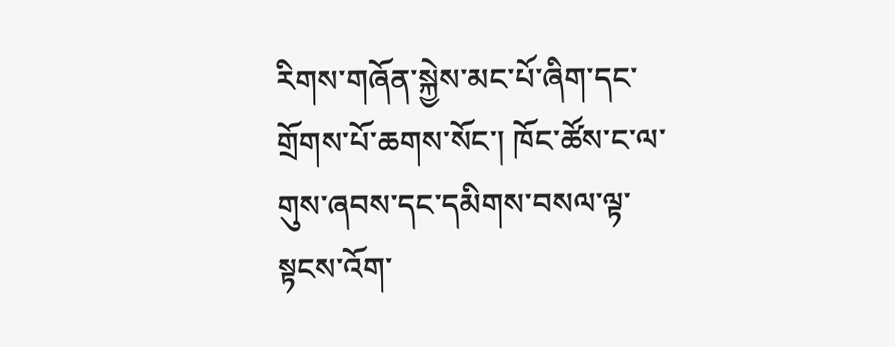རིགས་གཞོན་སྐྱེས་མང་པོ་ཞིག་དང་གྲོགས་པོ་ཆགས་སོང་། ཁོང་ཚོས་ང་ལ་གུས་ཞབས་དང་དམིགས་བསལ་ལྟ་སྟངས་འོག་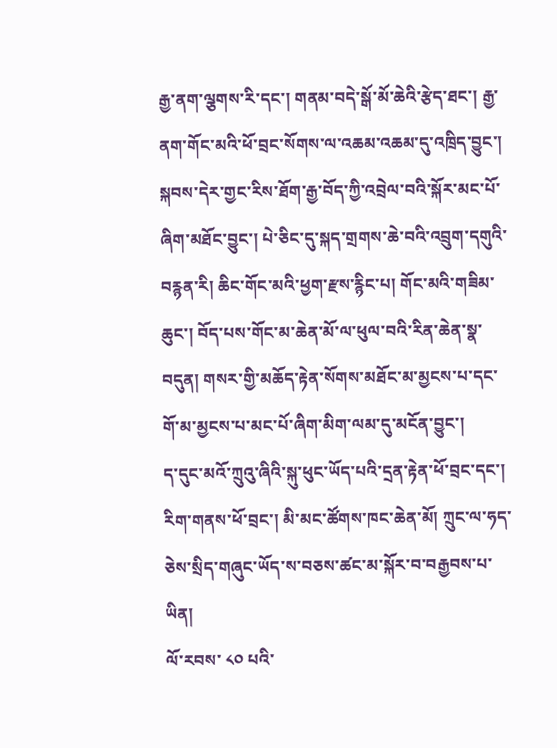རྒྱ་ནག་ལྕགས་རི་དང་། གནམ་བདེ་སྒོ་མོ་ཆེའི་རྩེད་ཐང་། རྒྱ་ནག་གོང་མའི་ཕོ་བྲང་སོགས་ལ་འཆམ་འཆམ་དུ་འཁྲིད་བྱུང་། སྐབས་དེར་གྱང་རིས་ཐོག་རྒྱ་བོད་ཀྱི་འབྲེལ་བའི་སྐོར་མང་པོ་ཞིག་མཐོང་བྱུང་། པེ་ཅིང་དུ་སྐད་གྲགས་ཆེ་བའི་འབྲུག་དགུའི་བརྙན་རི། ཆིང་གོང་མའི་ཕྱག་རྫས་རྙིང་པ། གོང་མའི་གཟིམ་ཆུང་། བོད་པས་གོང་མ་ཆེན་མོ་ལ་ཕུལ་བའི་རིན་ཆེན་སྣ་བདུན། གསར་གྱི་མཆོད་རྟེན་སོགས་མཐོང་མ་མྱངས་པ་དང་གོ་མ་མྱངས་པ་མང་པོ་ཞིག་མིག་ལམ་དུ་མངོན་བྱུང་།
ད་དུང་མའོ་ཀྲུའུ་ཞིའི་སྐུ་ཕུང་ཡོད་པའི་དྲན་རྟེན་ཕོ་བྲང་དང་། རིག་གནས་ཕོ་བྲང་། མི་མང་ཚོགས་ཁང་ཆེན་མོ། ཀྲུང་ལ་ཧད་ཅེས་སྲིད་གཞུང་ཡོད་ས་བཅས་ཚང་མ་སྐོར་བ་བརྒྱབས་པ་ཡིན།
ལོ་རབས་ ༨༠ པའི་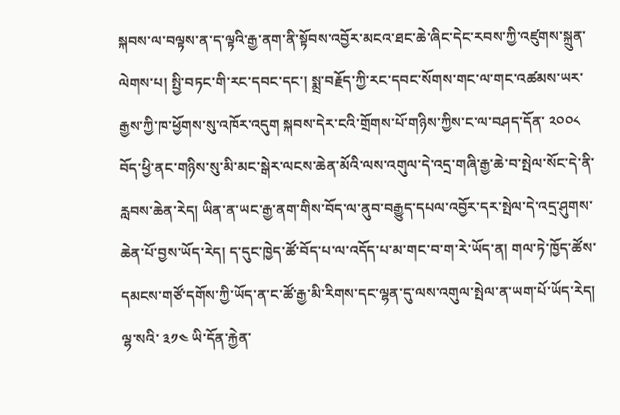སྐབས་ལ་བལྟས་ན་ད་ལྟའི་རྒྱ་ནག་ནི་སྟོབས་འབྱོར་མངའ་ཐང་ཆེ་ཞིང་དེང་རབས་ཀྱི་འཛུགས་སྐྲུན་ལེགས་པ། སྤྱི་བཏང་གི་རང་དབང་དང་། སྨྲ་བརྗོད་ཀྱི་རང་དབང་སོགས་གང་ལ་གང་འཚམས་ཡར་རྒྱས་ཀྱི་ཁ་ཕྱོགས་སུ་འཁོར་འདུག སྐབས་དེར་ངའི་གྲོགས་པོ་གཉིས་ཀྱིས་ང་ལ་བཤད་དོན་ ༢༠༠༨ བོད་ཕྱི་ནང་གཉིས་སུ་མི་མང་སྒེར་ལངས་ཆེན་མོའི་ལས་འགུལ་དེ་འདྲ་གཞི་རྒྱ་ཆེ་བ་སྤེལ་སོང་དེ་ནི་རླབས་ཆེན་རེད། ཡིན་ན་ཡང་རྒྱ་ནག་གིས་བོད་ལ་ནུབ་བརྒྱུད་དཔལ་འབྱོར་དར་སྤེལ་དེ་འདྲ་ཤུགས་ཆེན་པོ་བྱས་ཡོད་རེད། ད་དུང་ཁྱེད་ཚོ་བོད་པ་ལ་འདོད་པ་མ་གང་བ་ག་རེ་ཡོད་ན། གལ་ཏེ་ཁྱོད་ཚོས་དམངས་གཙོ་དགོས་ཀྱི་ཡོད་ན་ང་ཚོ་རྒྱ་མི་རིགས་དང་ལྷན་དུ་ལས་འགུལ་སྤེལ་ན་ཡག་པོ་ཡོད་རེད། ལྷ་སའི་ ༣༡༤ ཡི་དོན་རྐྱེན་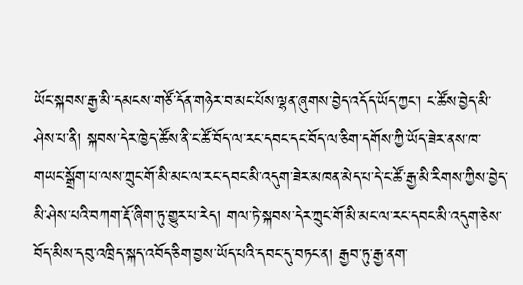ཡོང་སྐབས་རྒྱ་མི་དམངས་གཙོ་དོན་གཉེར་བ་མང་པོས་ལྷན་ཞུགས་བྱེད་འདོད་ཡོད་ཀྱང་། ང་ཚོས་བྱེད་མི་ཤེས་པ་ནི། སྐབས་དེར་ཁྱེད་ཚོས་ནི་ང་ཚོ་བོད་ལ་རང་དབང་དང་བོད་ལ་ཅིག་དགོས་ཀྱི་ཡོད་ཟེར་ནས་ཁ་གཡང་སྒྲོག་པ་ལས་ཀྲུང་གོ་མི་མང་ལ་རང་དབང་མི་འདུག་ཟེར་མཁན་མེད་པ་དེ་ང་ཚོ་རྒྱ་མི་རིགས་ཀྱིས་བྱེད་མི་ཤེས་པའི་བཀག་རྡོ་ཞིག་ཏུ་གྱུར་པ་རེད། གལ་ཏེ་སྐབས་དེར་ཀྲུང་གོ་མི་མང་ལ་རང་དབང་མི་འདུག་ཅེས་བོད་མིས་དབུ་འཁྲིད་སྐད་འབོད་ཅིག་བྱས་ཡོད་པའི་དབང་དུ་བཏང་ན། རྒྱབ་ཏུ་རྒྱ་ནག་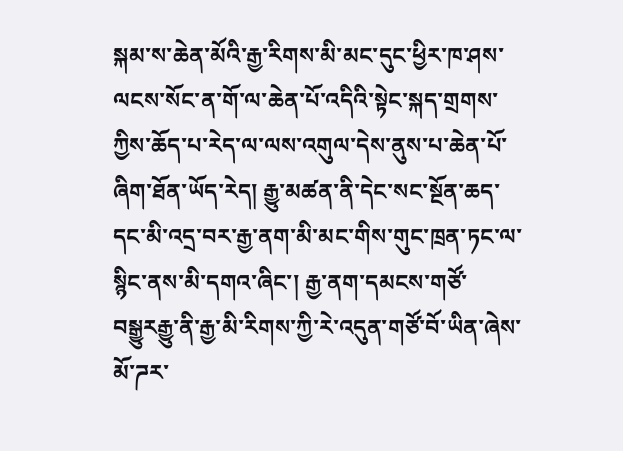སྐམ་ས་ཆེན་མོའི་རྒྱ་རིགས་མི་མང་དུང་ཕྱིར་ཁ་ཤས་ལངས་སོང་ན་གོ་ལ་ཆེན་པོ་འདིའི་སྟེང་སྐད་གྲགས་ཀྱིས་ཆོད་པ་རེད་ལ་ལས་འགུལ་དེས་ནུས་པ་ཆེན་པོ་ཞིག་ཐོན་ཡོད་རེད། རྒྱུ་མཚན་ནི་དེང་སང་སྔོན་ཆད་དང་མི་འདྲ་བར་རྒྱ་ནག་མི་མང་གིས་གུང་ཁྲན་ཏང་ལ་སྙིང་ནས་མི་དགའ་ཞིང་། རྒྱ་ནག་དམངས་གཙོ་བསྒྱུརརྒྱུ་ནི་རྒྱ་མི་རིགས་ཀྱི་རེ་འདུན་གཙོ་བོ་ཡིན་ཞེས་མོ་ཌར་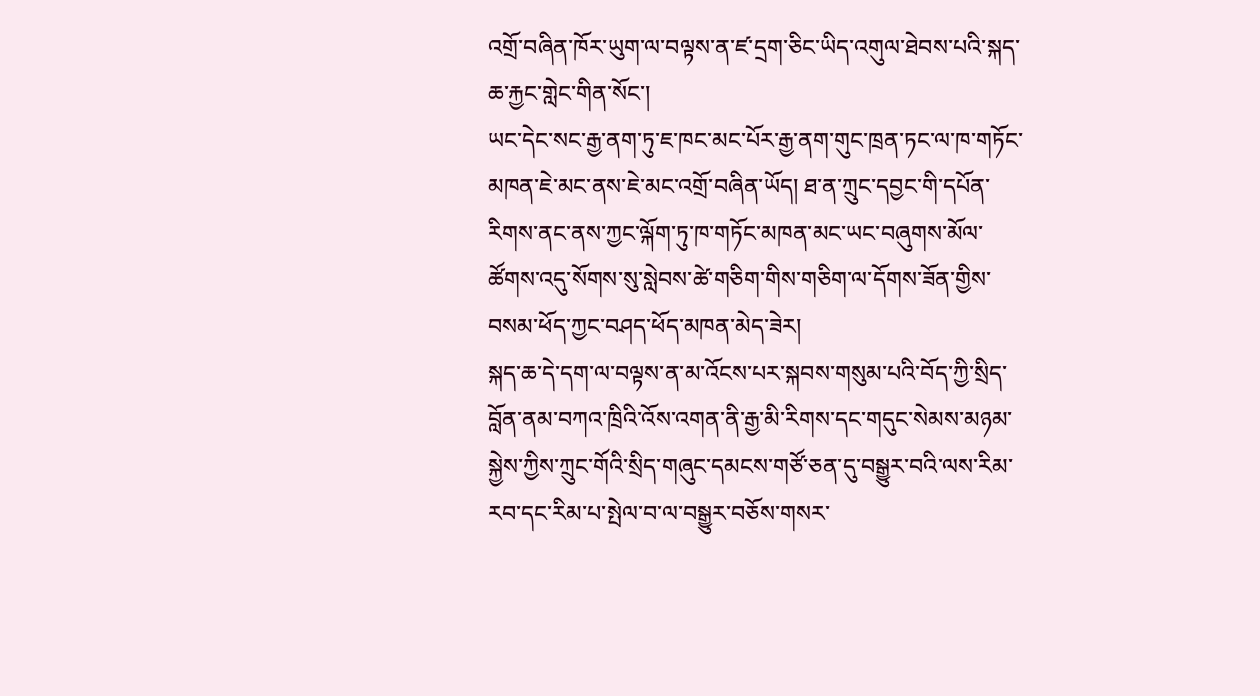འགྲོ་བཞིན་ཁོར་ཡུག་ལ་བལྟས་ན་ཛ་དྲག་ཅིང་ཡིད་འགུལ་ཐེབས་པའི་སྐད་ཆ་རྐྱང་གླེང་གིན་སོང་།
ཡང་དེང་སང་རྒྱ་ནག་ཏུ་ཇ་ཁང་མང་པོར་རྒྱ་ནག་གུང་ཁྲན་ཏང་ལ་ཁ་གཏོང་མཁན་ཇེ་མང་ནས་ཇེ་མང་འགྲོ་བཞིན་ཡོད། ཐ་ན་ཀྲུང་དབྱང་གི་དཔོན་རིགས་ནང་ནས་ཀྱང་ལྐོག་ཏུ་ཁ་གཏོང་མཁན་མང་ཡང་བཞུགས་མོལ་ཚོགས་འདུ་སོགས་སུ་སླེབས་ཚེ་གཅིག་གིས་གཅིག་ལ་དོགས་ཟོན་གྱིས་བསམ་ཕོད་ཀྱང་བཤད་ཕོད་མཁན་མེད་ཟེར།
སྐད་ཆ་དེ་དག་ལ་བལྟས་ན་མ་འོངས་པར་སྐབས་གསུམ་པའི་བོད་ཀྱི་སྲིད་བློན་ནམ་བཀའ་ཁྲིའི་འོས་འགན་ནི་རྒྱ་མི་རིགས་དང་གདུང་སེམས་མཉམ་སྐྱེས་ཀྱིས་ཀྲུང་གོའི་སྲིད་གཞུང་དམངས་གཙོ་ཅན་དུ་བསྒྱུར་བའི་ལས་རིམ་རབ་དང་རིམ་པ་སྤེལ་བ་ལ་བསྒྱུར་བཅོས་གསར་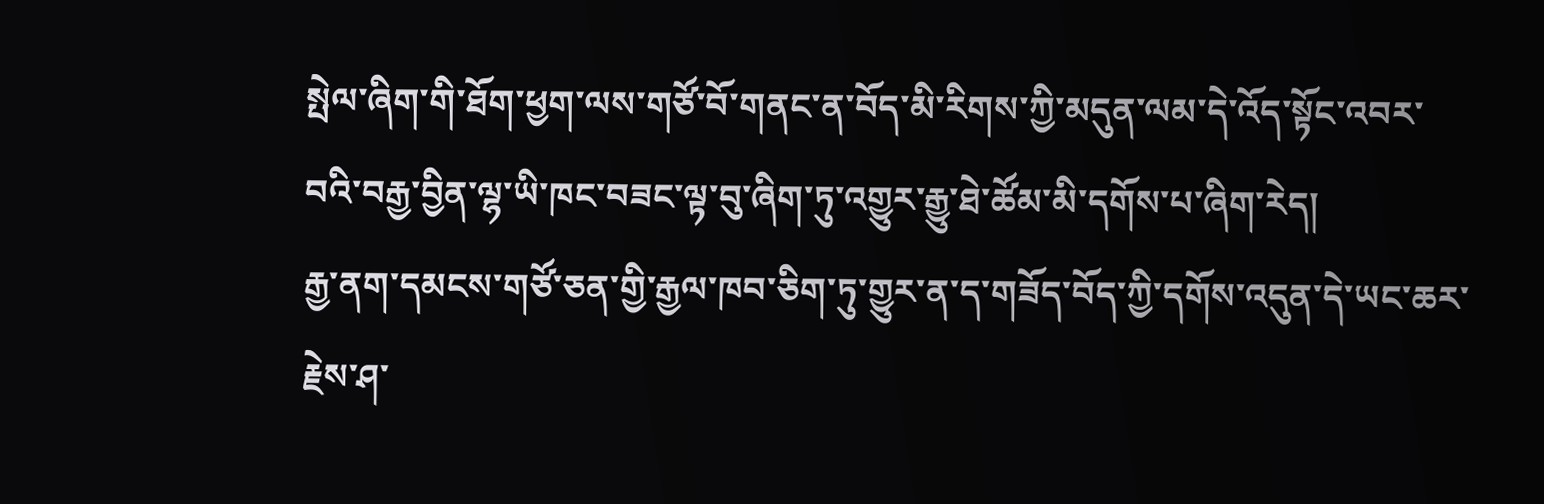སྤེལ་ཞིག་གི་ཐོག་ཕྱག་ལས་གཙོ་བོ་གནང་ན་བོད་མི་རིགས་ཀྱི་མདུན་ལམ་དེ་འོད་སྟོང་འབར་བའི་བརྒྱ་བྱིན་ལྷ་ཡི་ཁང་བཟང་ལྟ་བུ་ཞིག་ཏུ་འགྱུར་རྒྱུ་ཐེ་ཚོམ་མི་དགོས་པ་ཞིག་རེད།
རྒྱ་ནག་དམངས་གཙོ་ཅན་གྱི་རྒྱལ་ཁབ་ཅིག་ཏུ་གྱུར་ན་ད་གཟོད་བོད་ཀྱི་དགོས་འདུན་དེ་ཡང་ཆར་རྗེས་ཤ་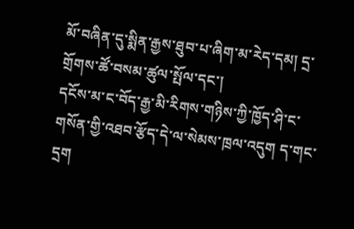མོ་བཞིན་དུ་སྨིན་རྒྱས་ཐུབ་པ་ཞིག་མ་རེད་དམ། དྲ་གྲོགས་ཚོ་བསམ་ཚུལ་སྤོལ་དང་།
དངོས་མ་ང་བོད་རྒྱ་མི་རིགས་གཉིས་ཀྱི་ཁྱོད་ཤི་ང་གསོན་གྱི་འཐབ་རྩོད་དེ་ལ་སེམས་ཁྲལ་འདུག ད་གང་དྲག